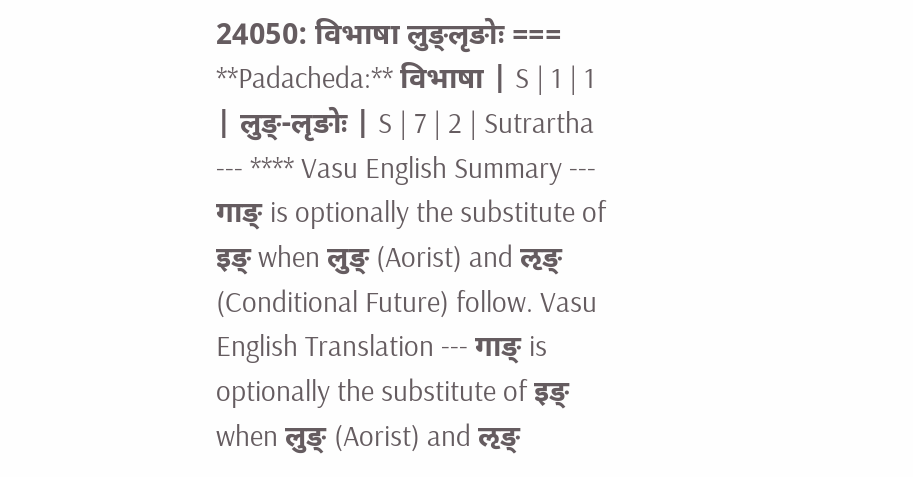24050: विभाषा लुङ्लृङोः === **Padacheda:** विभाषा | S | 1 | 1 | लुङ्-लृङोः | S | 7 | 2 | Sutrartha --- **** Vasu English Summary --- गाङ् is optionally the substitute of इङ् when लुङ् (Aorist) and ऌङ् (Conditional Future) follow. Vasu English Translation --- गाङ् is optionally the substitute of इङ् when लुङ् (Aorist) and ऌङ्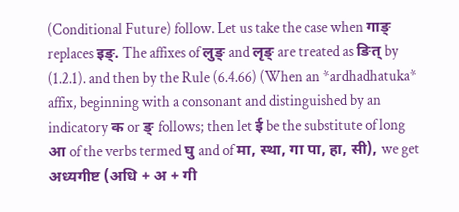(Conditional Future) follow. Let us take the case when गाङ् replaces इङ्. The affixes of लुङ् and लृङ् are treated as ङित् by (1.2.1). and then by the Rule (6.4.66) (When an *ardhadhatuka* affix, beginning with a consonant and distinguished by an indicatory क or ङ् follows; then let ई be the substitute of long आ of the verbs termed घु and of मा, स्था, गा पा, हा, सी), we get अध्यगीष्ट (अधि + अ + गी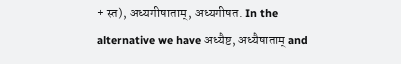+ स्त), अध्यगीषाताम्, अध्यगीषत. In the alternative we have अध्यैष्ट, अध्यैषाताम् and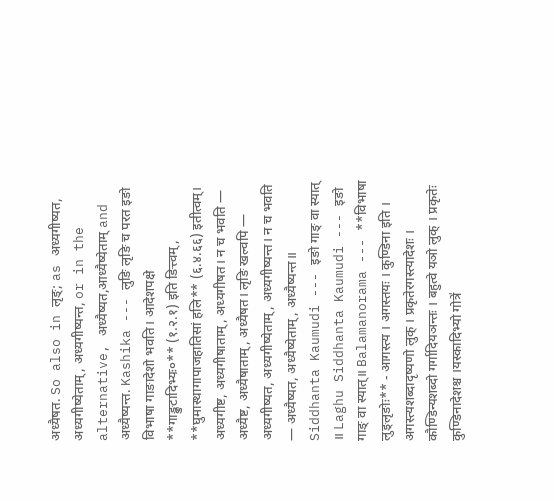अध्यैषत. So also in लृङ्; as अध्यगीष्यत, अध्यगीष्येताम्, अध्यगीष्यन्त, or in the alternative, अध्यैष्यत,आध्यैष्येताम् and अध्यैष्यन्त. Kashika --- लुङि लृङि च परत इङो विभाषा गाङादेशो भवति। आदेशपक्षे **गाङ्कुटादिभ्यः०** (१.२.१) इति ङित्त्वम्, **घुमास्थागापाजहातिसां हलि** (६.४.६६) इतीत्वम्। अध्यगीष्ट, अध्यगीषाताम्, अध्यगीषत। न च भवति — अध्यैष्ट, अध्यैषाताम्, अध्यैषत। लृङि खल्वपि — अध्यगीष्यत, अध्यगीष्येताम्, अध्यगीष्यन्त। न च भवति — अध्यैष्यत, अध्यैष्येताम्, अध्यैष्यन्त॥ Siddhanta Kaumudi --- इङो गाङ् वा स्यात् ॥ Laghu Siddhanta Kaumudi --- इङो गाङ् वा स्यात्॥ Balamanorama --- **विभाषा लुङ्लृङोः** - आगस्त्य । अगस्तयः । कुण्डिना इति । अगस्त्यशब्दादृष्यणो लुक् । प्रकृतेरगस्त्यादेशः । कौण्डिन्यशब्दो गर्गादियञन्तः । बहुत्वे यञो लुक् । प्रकृतेः कुण्डिनादेशश्च ।यस्कादिभ्यो गोत्रे॑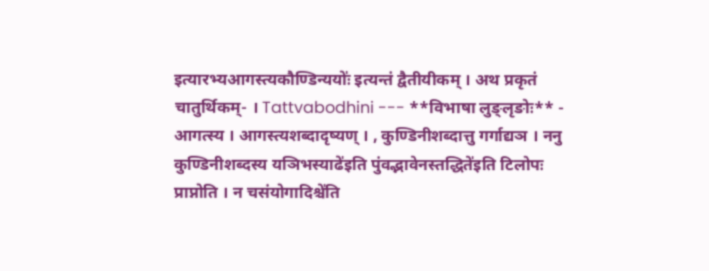इत्यारभ्यआगस्त्यकौण्डिन्ययोः॑ इत्यन्तं द्वैतीयीकम् । अथ प्रकृतं चातुर्थिकम्- । Tattvabodhini --- **विभाषा लुङ्लृङोः** - आगत्स्य । आगस्त्यशब्दादृष्यण् । , कुण्डिनीशब्दात्तु गर्गाद्यञ । ननु कुण्डिनीशब्दस्य यञिभस्याढे॑इति पुंवद्भावेनस्तद्धिते॑इति टिलोपः प्राप्नोति । न चसंयोगादिश्चे॑ति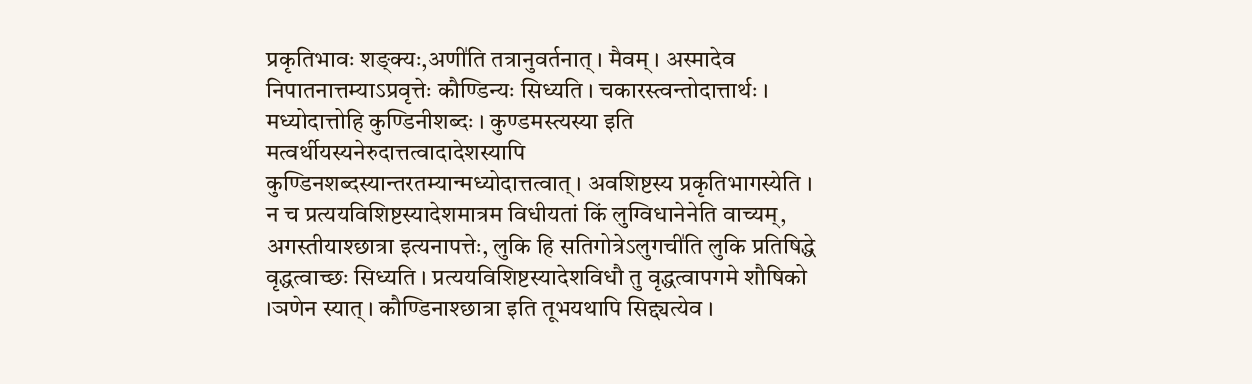प्रकृतिभावः शङ्क्यः,अणी॑ति तत्रानुवर्तनात् । मैवम् । अस्मादेव निपातनात्तम्याऽप्रवृत्तेः कौण्डिन्यः सिध्यति । चकारस्त्वन्तोदात्तार्थः । मध्योदात्तोहि कुण्डिनीशब्दः । कुण्डमस्त्यस्या इति मत्वर्थीयस्यनेरुदात्तत्वादादेशस्यापि कुण्डिनशब्दस्यान्तरतम्यान्मध्योदात्तत्वात् । अवशिष्टस्य प्रकृतिभागस्येति । न च प्रत्ययविशिष्टस्यादेशमात्रम विधीयतां किं लुग्विधानेनेति वाच्यम्, अगस्तीयाश्छात्रा इत्यनापत्तेः, लुकि हि सतिगोत्रेऽलुगची॑ति लुकि प्रतिषिद्धे वृद्धत्वाच्छः सिध्यति । प्रत्ययविशिष्टस्यादेशविधौ तु वृद्धत्वापगमे शौषिको ।ञणेन स्यात् । कौण्डिनाश्छात्रा इति तूभयथापि सिद्द्यत्येव ।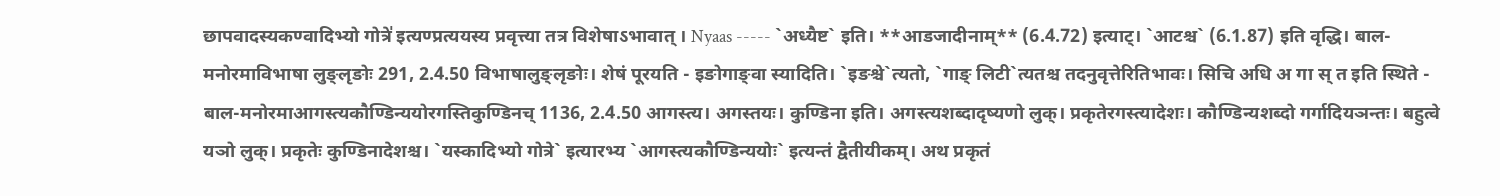छापवादस्यकण्वादिभ्यो गोत्रे॑ इत्यण्प्रत्ययस्य प्रवृत्त्या तत्र विशेषाऽभावात् । Nyaas ----- `अध्यैष्ट` इति। **आडजादीनाम्** (6.4.72) इत्याट्। `आटश्च` (6.1.87) इति वृद्धि। बाल-मनोरमाविभाषा लुङ्लृङोः 291, 2.4.50 विभाषालुङ्लृङोः। शेषं पूरयति - इङोगाङ्वा स्यादिति। `इङश्चे`त्यतो, `गाङ् लिटी`त्यतश्च तदनुवृत्तेरितिभावः। सिचि अधि अ गा स् त इति स्थिते - बाल-मनोरमाआगस्त्यकौण्डिन्ययोरगस्तिकुण्डिनच् 1136, 2.4.50 आगस्त्य। अगस्तयः। कुण्डिना इति। अगस्त्यशब्दादृष्यणो लुक्। प्रकृतेरगस्त्यादेशः। कौण्डिन्यशब्दो गर्गादियञन्तः। बहुत्वे यञो लुक्। प्रकृतेः कुण्डिनादेशश्च। `यस्कादिभ्यो गोत्रे` इत्यारभ्य `आगस्त्यकौण्डिन्ययोः` इत्यन्तं द्वैतीयीकम्। अथ प्रकृतं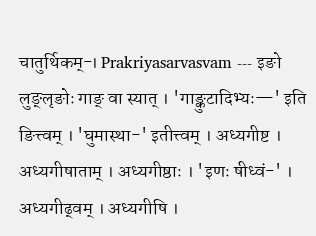चातुर्थिकम्-। Prakriyasarvasvam --- इङो लुङ्लृङोः गाङ् वा स्यात् । 'गाङ्कुटादिभ्यः—' इति ङित्त्वम् । 'घुमास्था-' इतीत्त्वम् । अध्यगीष्ट । अध्यगीषाताम् । अध्यगीष्ठाः । 'इणः षीध्वं-' । अध्यगीढ्वम् । अध्यगीषि ।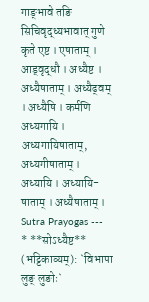गाङ्भावे तङि सिचिवृद्ध्यभावात् गुणे कृते एष्ट । एषाताम् । आड्वृद्धौ । अध्यैष्ट । अध्यैषाताम् । अध्यैढ्वम् । अध्यैषि । कर्मणि अध्यगायि । अध्यगायिषाताम्, अध्यगीषाताम् । अध्यायि । अध्यायि- षाताम् । अध्यैषाताम् । Sutra Prayogas --- * **सोऽध्यैष्ट** (भट्टिकाव्यम्): `विभापा लुङ् लुङोः`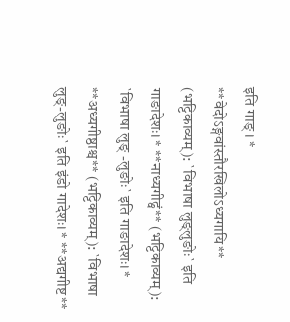इति गाङ् । * **वेदोऽङ्गवांस्तौरखिलोऽध्यगायि** (भट्टिकाव्यम्): `विभाषा लुङ्लुङोः` इति गाङादेशः। * **नाध्यगीढ्वं** (भट्टिकाव्यम्): `विभाषा लुङ् -लुङोः` इति गाङादेशः। * **अध्यगीष्ठाश्च** (भट्टिकाव्यम्): `विभाषा लुङ्-लुङोः` इति इंडो गादेशः। * **अद्यगीष्ट**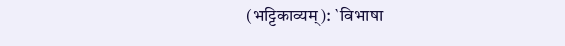(भट्टिकाव्यम्): `विभाषा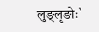लुङ्लृङोः`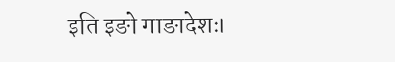इति इङो गाङादेशः।